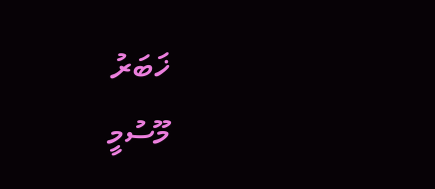ޚަބަރު
މޫސުމީ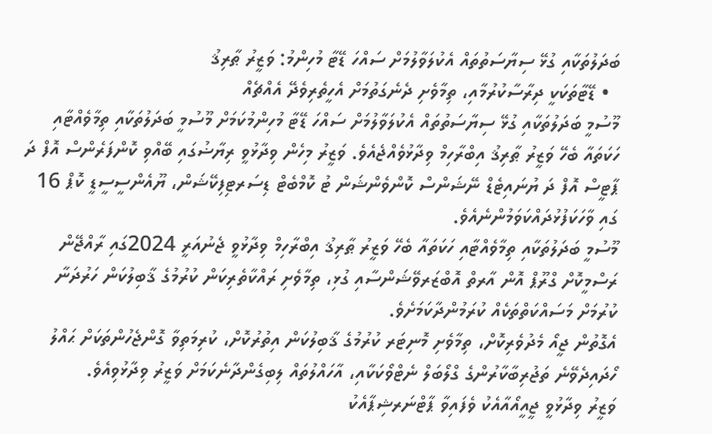ބަދަލުތަކާއި ގުޅޭ ސިޔާސަތުތައް އެކުލަވާލުމަށް ސައްހަ ޑޭޓާ މުހިންމު: ވަޒީރު ޠާރިޤު
  • ޑޭޓާތަކަކީ ދިރާސާކުރުމާއި، ތިމާވެށި ދެނެގަތުމަށް އެހީތެރިވެދޭ އެއްޗެއް
މޫސުމީ ބަދަލުތަކާއި ގުޅޭ ސިޔާސަތުތައް އެކުލަވާލުމަށް ސައްހަ ޑޭޓާ މުހިންމުކަމަށް މޫސުމީ ބަދަލުތަކާއި ތިމާވެއްޓާއި ހަކަތައާ ބެހޭ ވަޒީރު ޠާރިޤު އިބްރާހިމް ވިދާޅުވެއްޖެއެވެ. ވަޒީރު މިހެން ވިދާޅުވީ ރިޔާޟުގައި ބޭއްވި ކޮންފަރެންސް އޮފް ދަ ޕާޓީސް އޮފް ދަ ޔުނައިޓެޑް ނޭޝަންސް ކޮންވެންޝަން ޓު ކޮމްބެޓް ޑިސަރޓިފިކޭޝަން، ޔޫއެންސީސީޑީ ކޮޕް 16 ގައި ވާހަކަފުޅުދައްކަވަމުންނެއެވެ.
މޫސުމީ ބަދަލުތަކާއި ތިމާވެއްޓާއި ހަކަތައާ ބެހޭ ވަޒީރު ޠާރިޤު އިބްރާހިމް ވިދާޅުވީ ޖެނުއަރީ 2024ގައި ރާއްޖޭން ރަސްމީކޮށް ގްރޫޕް އޮން އާރތް އޮބްޒަރވޭޝަންސާއި ގުޅި، ތިމާވެށި ރައްކާތެރިކަން ކުރުމުގެ ޤާބިލުކަން ހަރުދަނާ ކުރުމަށް މަސައްކަތްތަކެއް ކުރަމުންދާކަމަށެވެ.
އެގޮތުން ޖީއޯ މެދުވެރިކޮށް، ތިމާވެށި މޮނިޓަރ ކުރުމުގެ ޤާބިލުކަން އިތުރުކޮށް، ކުރިމަތިވާ ގޮންޖެހުންތަކަށް ޙައްލު ހޯދައިދެވޭނެ ތަޖުރިބާކާރުންގެ ގްލޯބަލް ނެޓްވޯކަކާއި، އާހައްލުތައް ލިބިގެންދާނެކަމަށް ވަޒީރު ވިދާޅުވިއެވެ.
ވަޒީރު ވިދާޅުވީ ޖީއީއޯއާއެކު ވެފައިވާ ޕާޓްނަރޝިޕާއެކު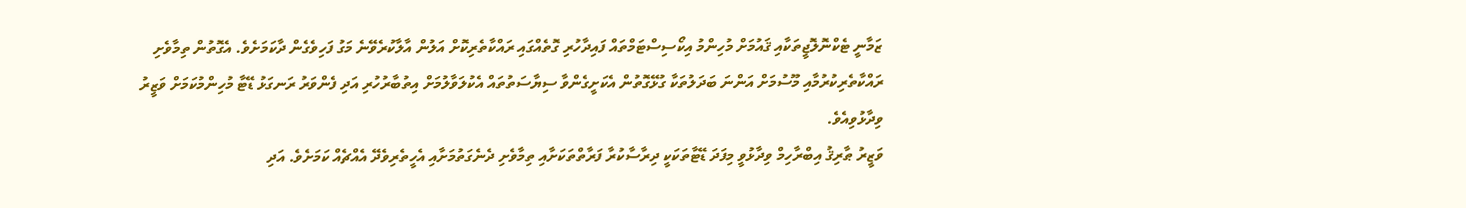ޒަމާނީ ޓެކްނޮލޮޖީތަކާއި ޤައުމަށް މުހިންމު އިކޯސިސްޓަމްތައް ފައިދާހުރި ގޮތެއްގައި ރައްކާތެރިކޮށް އަލުން އާލާކުރެވޭނެ މަގު ފަހިވެގެން ދާކަމަށެވެ. އެގޮތުން ތިމާވެށި ރައްކާތެރިކުރުމާއި މޫސުމަށް އަންނަ ބަދަލުތަކާ ގުޅޭގޮތުން އެކަށީގެންވާ ސިޔާސަތުތައް އެކުލަވާލުމަށް އިތުބާރުހުރި އަދި ފެންވަރު ރަނގަޅު ޑޭޓާ މުހިންމުކަމަށް ވަޒީރު ވިދާޅުވިއެވެ.
ވަޒީރު ޠާރިޤު އިބްރާހިމް ވިދާޅުވީ މިފަދަ ޑޭޓާތަކަކީ ދިރާސާކުރާ ފަރާތްތަކަށާއި ތިމާވެށި ދެނެގަތުމަށާއި އެހީތެރިވެދޭ އެއްޗެއް ކަމަށެވެ. އަދި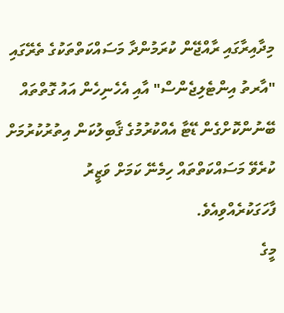މިދާއިރާގައި ރާއްޖޭން ކުރަމުންދާ މަސައްކަތްތަކުގެ ތެރޭގައި "އާރތު އިންޓެލިޖެންސް" އާއި އެހެނިހެން އައު ގޮތްތައް ބޭނުންކޮށްގެން ޑޭޓާ އެއްކުރުމުގެ ޤާބިލުކަން އިތުރުކުރުމަށް ކުރެވޭ މަސައްކަތްތައް ހިމެނޭ ކަމަށް ވަޒީރު ފާހަގަކުރެއްވިއެވެ.
މީގެ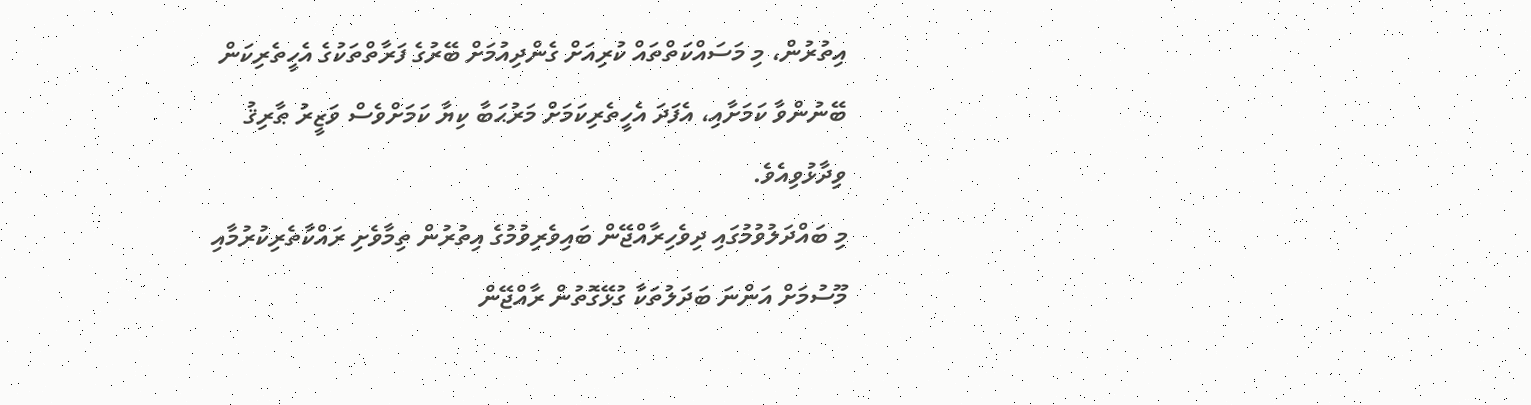އިތުރުން، މި މަސައްކަތްތައް ކުރިއަށް ގެންދިއުމަށް ބޭރުގެ ފަރާތްތަކުގެ އެހީތެރިކަން ބޭނުންވާ ކަމަށާއި، އެފަދަ އެހީތެރިކަމަށް މަރުޙަބާ ކިޔާ ކަމަށްވެސް ވަޒީރު ޠާރިޤު ވިދާޅުވިއެވެ.
މި ބައްދަލުވުމުގައި ދިވެހިރާއްޖޭން ބައިވެރިވުމުގެ އިތުރުން ތިމާވެށި ރައްކާތެރިކުރުމާއި މޫސުމަށް އަންނަ ބަދަލުތަކާ ގުޅޭގޮތުން ރާއްޖޭން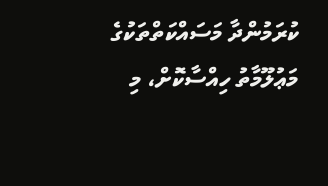ކުރަމުންދާ މަސައްކަތްތަކުގެ މަޢުލޫމާތު ހިއްސާކޮށް، މި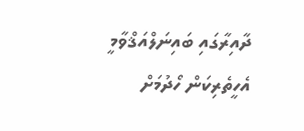ދާއިރާގައި ބައިނަލްއަޤްވާމީ އެހީތެރިކަން ހޯދުމަށް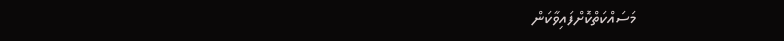މަސައްކަތްކޮށްފައިވާކަން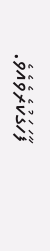ފާހަގަކުރެވެއެވެ.